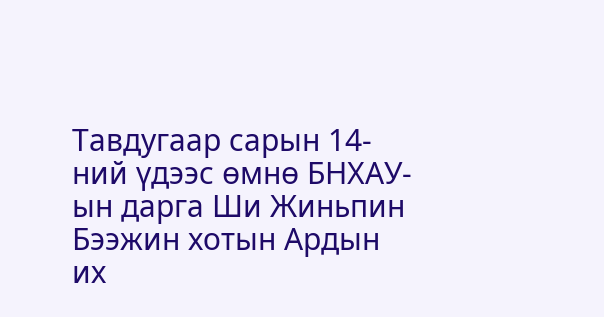Тавдугаар сарын 14-ний үдээс өмнө БНХАУ-ын дарга Ши Жиньпин Бээжин хотын Ардын их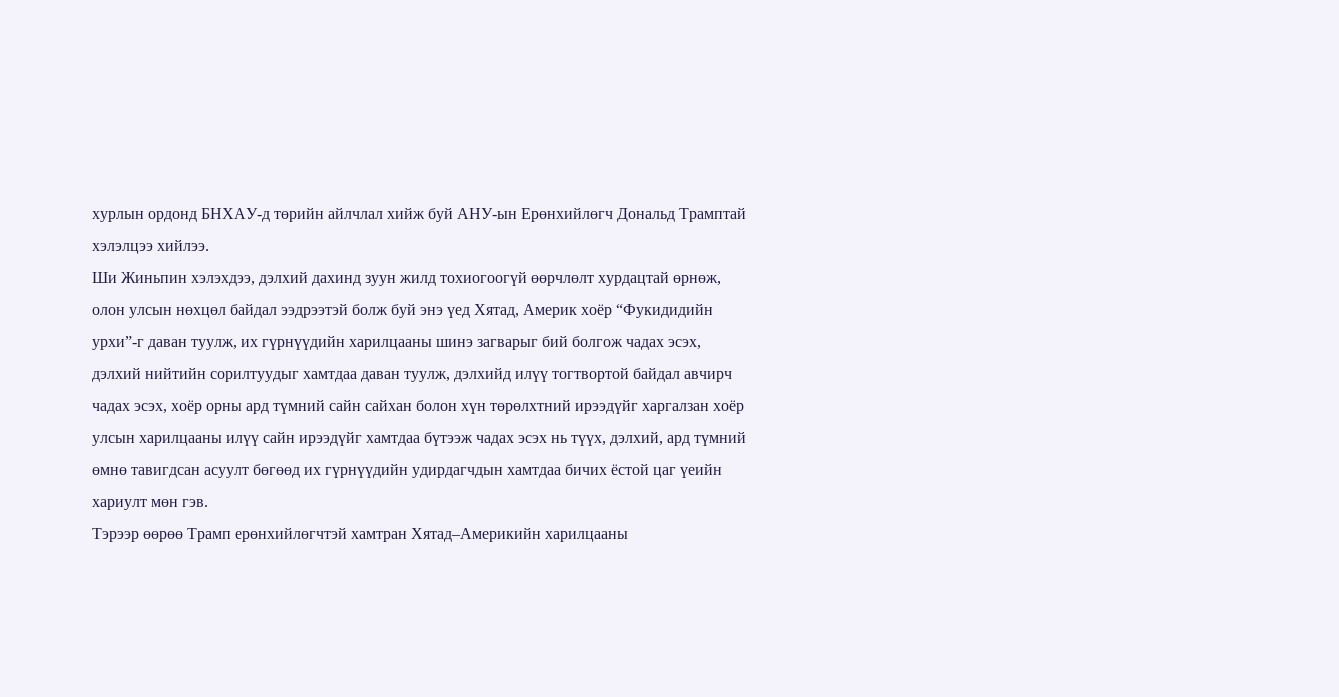хурлын ордонд БНХАУ-д төрийн айлчлал хийж буй АНУ-ын Ерөнхийлөгч Дональд Трамптай хэлэлцээ хийлээ.
Ши Жиньпин хэлэхдээ, дэлхий дахинд зуун жилд тохиогоогүй өөрчлөлт хурдацтай өрнөж, олон улсын нөхцөл байдал ээдрээтэй болж буй энэ үед Хятад, Америк хоёр “Фукидидийн урхи”-г даван туулж, их гүрнүүдийн харилцааны шинэ загварыг бий болгож чадах эсэх, дэлхий нийтийн сорилтуудыг хамтдаа даван туулж, дэлхийд илүү тогтвортой байдал авчирч чадах эсэх, хоёр орны ард түмний сайн сайхан болон хүн төрөлхтний ирээдүйг харгалзан хоёр улсын харилцааны илүү сайн ирээдүйг хамтдаа бүтээж чадах эсэх нь түүх, дэлхий, ард түмний өмнө тавигдсан асуулт бөгөөд их гүрнүүдийн удирдагчдын хамтдаа бичих ёстой цаг үеийн хариулт мөн гэв.
Тэрээр өөрөө Трамп ерөнхийлөгчтэй хамтран Хятад–Америкийн харилцааны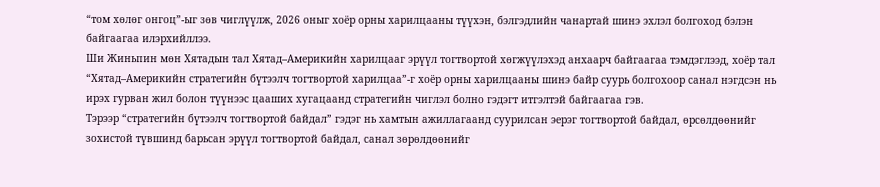“том хөлөг онгоц”-ыг зөв чиглүүлж, 2026 оныг хоёр орны харилцааны түүхэн, бэлгэдлийн чанартай шинэ эхлэл болгоход бэлэн байгаагаа илэрхийллээ.
Ши Жиньпин мөн Хятадын тал Хятад–Америкийн харилцааг эрүүл тогтвортой хөгжүүлэхэд анхаарч байгаагаа тэмдэглээд, хоёр тал “Хятад–Америкийн стратегийн бүтээлч тогтвортой харилцаа”-г хоёр орны харилцааны шинэ байр суурь болгохоор санал нэгдсэн нь ирэх гурван жил болон түүнээс цааших хугацаанд стратегийн чиглэл болно гэдэгт итгэлтэй байгаагаа гэв.
Тэрээр “стратегийн бүтээлч тогтвортой байдал” гэдэг нь хамтын ажиллагаанд суурилсан эерэг тогтвортой байдал, өрсөлдөөнийг зохистой түвшинд барьсан эрүүл тогтвортой байдал, санал зөрөлдөөнийг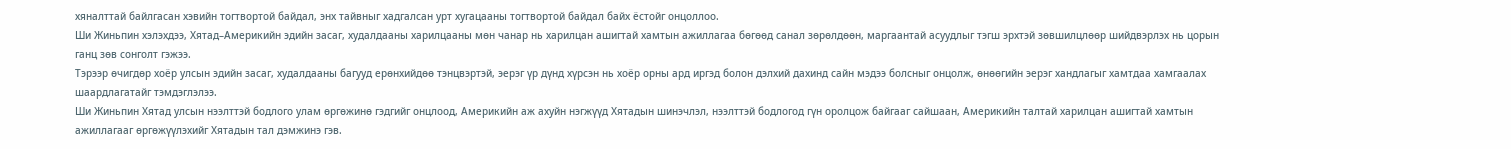хяналттай байлгасан хэвийн тогтвортой байдал, энх тайвныг хадгалсан урт хугацааны тогтвортой байдал байх ёстойг онцоллоо.
Ши Жиньпин хэлэхдээ, Хятад–Америкийн эдийн засаг, худалдааны харилцааны мөн чанар нь харилцан ашигтай хамтын ажиллагаа бөгөөд санал зөрөлдөөн, маргаантай асуудлыг тэгш эрхтэй зөвшилцлөөр шийдвэрлэх нь цорын ганц зөв сонголт гэжээ.
Тэрээр өчигдөр хоёр улсын эдийн засаг, худалдааны багууд ерөнхийдөө тэнцвэртэй, эерэг үр дүнд хүрсэн нь хоёр орны ард иргэд болон дэлхий дахинд сайн мэдээ болсныг онцолж, өнөөгийн эерэг хандлагыг хамтдаа хамгаалах шаардлагатайг тэмдэглэлээ.
Ши Жиньпин Хятад улсын нээлттэй бодлого улам өргөжинө гэдгийг онцлоод, Америкийн аж ахуйн нэгжүүд Хятадын шинэчлэл, нээлттэй бодлогод гүн оролцож байгааг сайшаан, Америкийн талтай харилцан ашигтай хамтын ажиллагааг өргөжүүлэхийг Хятадын тал дэмжинэ гэв.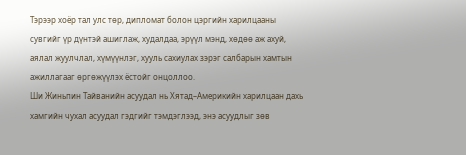Тэрээр хоёр тал улс төр, дипломат болон цэргийн харилцааны сувгийг үр дүнтэй ашиглаж, худалдаа, эрүүл мэнд, хөдөө аж ахуй, аялал жуулчлал, хүмүүнлэг, хууль сахиулах зэрэг салбарын хамтын ажиллагааг өргөжүүлэх ёстойг онцоллоо.
Ши Жиньпин Тайванийн асуудал нь Хятад–Америкийн харилцаан дахь хамгийн чухал асуудал гэдгийг тэмдэглээд, энэ асуудлыг зөв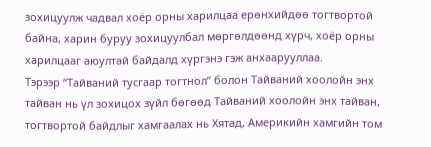зохицуулж чадвал хоёр орны харилцаа ерөнхийдөө тогтвортой байна, харин буруу зохицуулбал мөргөлдөөнд хүрч, хоёр орны харилцааг аюултай байдалд хүргэнэ гэж анхаарууллаа.
Тэрээр “Тайваний тусгаар тогтнол” болон Тайваний хоолойн энх тайван нь үл зохицох зүйл бөгөөд Тайваний хоолойн энх тайван, тогтвортой байдлыг хамгаалах нь Хятад, Америкийн хамгийн том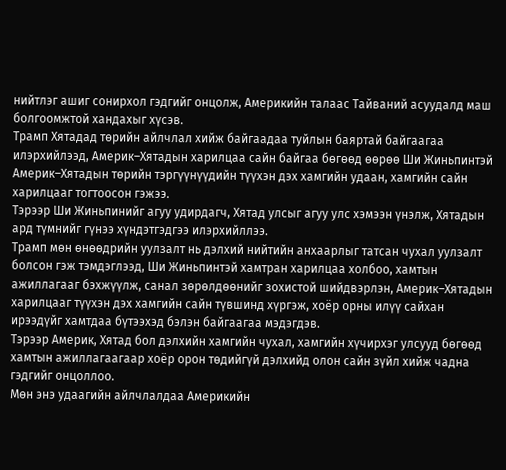нийтлэг ашиг сонирхол гэдгийг онцолж, Америкийн талаас Тайваний асуудалд маш болгоомжтой хандахыг хүсэв.
Трамп Хятадад төрийн айлчлал хийж байгаадаа туйлын баяртай байгаагаа илэрхийлээд, Америк–Хятадын харилцаа сайн байгаа бөгөөд өөрөө Ши Жиньпинтэй Америк–Хятадын төрийн тэргүүнүүдийн түүхэн дэх хамгийн удаан, хамгийн сайн харилцааг тогтоосон гэжээ.
Тэрээр Ши Жиньпинийг агуу удирдагч, Хятад улсыг агуу улс хэмээн үнэлж, Хятадын ард түмнийг гүнээ хүндэтгэдгээ илэрхийллээ.
Трамп мөн өнөөдрийн уулзалт нь дэлхий нийтийн анхаарлыг татсан чухал уулзалт болсон гэж тэмдэглээд, Ши Жиньпинтэй хамтран харилцаа холбоо, хамтын ажиллагааг бэхжүүлж, санал зөрөлдөөнийг зохистой шийдвэрлэн, Америк–Хятадын харилцааг түүхэн дэх хамгийн сайн түвшинд хүргэж, хоёр орны илүү сайхан ирээдүйг хамтдаа бүтээхэд бэлэн байгаагаа мэдэгдэв.
Тэрээр Америк, Хятад бол дэлхийн хамгийн чухал, хамгийн хүчирхэг улсууд бөгөөд хамтын ажиллагаагаар хоёр орон төдийгүй дэлхийд олон сайн зүйл хийж чадна гэдгийг онцоллоо.
Мөн энэ удаагийн айлчлалдаа Америкийн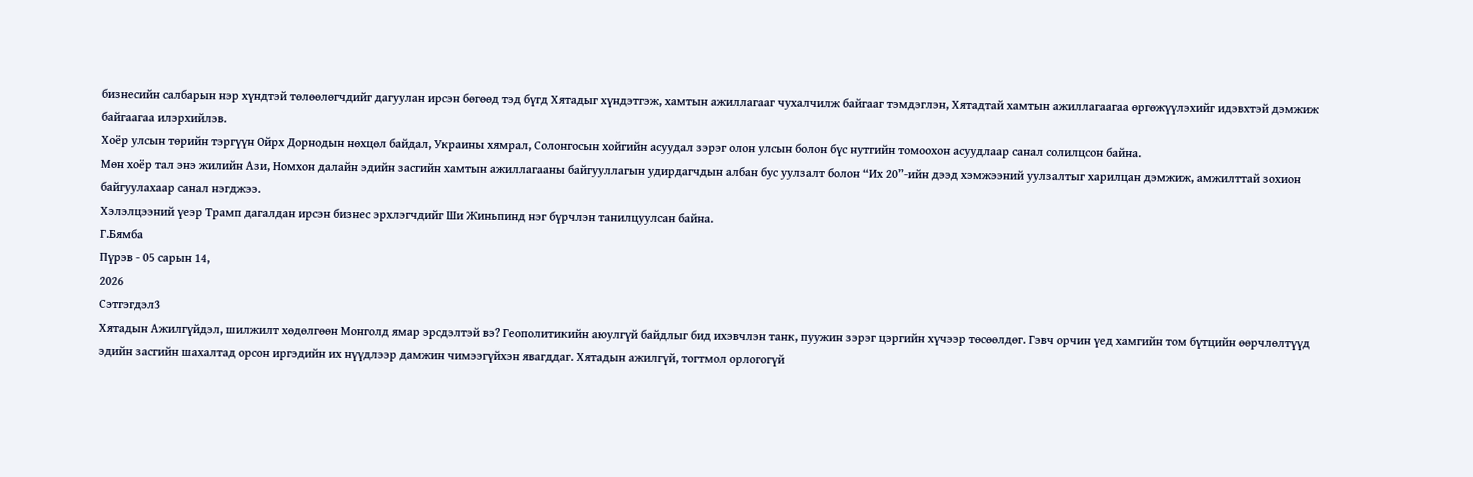бизнесийн салбарын нэр хүндтэй төлөөлөгчдийг дагуулан ирсэн бөгөөд тэд бүгд Хятадыг хүндэтгэж, хамтын ажиллагааг чухалчилж байгааг тэмдэглэн, Хятадтай хамтын ажиллагаагаа өргөжүүлэхийг идэвхтэй дэмжиж байгаагаа илэрхийлэв.
Хоёр улсын төрийн тэргүүн Ойрх Дорнодын нөхцөл байдал, Украины хямрал, Солонгосын хойгийн асуудал зэрэг олон улсын болон бүс нутгийн томоохон асуудлаар санал солилцсон байна.
Мөн хоёр тал энэ жилийн Ази, Номхон далайн эдийн засгийн хамтын ажиллагааны байгууллагын удирдагчдын албан бус уулзалт болон “Их 20”-ийн дээд хэмжээний уулзалтыг харилцан дэмжиж, амжилттай зохион байгуулахаар санал нэгджээ.
Хэлэлцээний үеэр Трамп дагалдан ирсэн бизнес эрхлэгчдийг Ши Жиньпинд нэг бүрчлэн танилцуулсан байна.
Г.Бямба
Пүрэв - 05 сарын 14,
2026
Сэтгэгдэл3
Хятадын Ажилгүйдэл, шилжилт хөдөлгөөн Монголд ямар эрсдэлтэй вэ? Геополитикийн аюулгүй байдлыг бид ихэвчлэн танк, пуужин зэрэг цэргийн хүчээр төсөөлдөг. Гэвч орчин үед хамгийн том бүтцийн өөрчлөлтүүд эдийн засгийн шахалтад орсон иргэдийн их нүүдлээр дамжин чимээгүйхэн явагддаг. Хятадын ажилгүй, тогтмол орлогогүй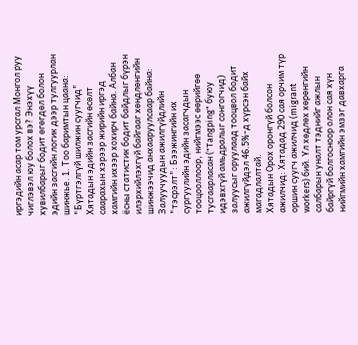иргэдийн асар том урсгал Монгол руу чиглэвэл юу болох вэ? Энэхүү хувилбарыг бодит өгөгдөл болон эдийн засгийн логик дээр тулгуурлан шинжье. 1. Тоо баримтын цаана: "Бүртгэлгүй шилжин суугчид" Хятадын эдийн засгийн өсөлт саарахын хэрээр жирийн иргэд хамгийн ихээр хохирч байна. Албан ёсны статистик бодит байдлыг бүрэн илэрхийлэхгүй байгааг хөндлөнгийн шинжээчид анхааруулсаар байна: Залуучуудын ажилгүйдлийн "тэсрэлт": Бээжингийн их сургуулийн эдийн засагчдын тооцооллоор, нийгмээс өөрийгөө тусгаарласан ("Tangping" буюу идэвхгүй амьдралыг сонгогчид) залуусыг оруулаад тооцвол бодит ажилгүйдэл 46.5%-д хүрсэн байх магадлалтай.
Хятадын Орох оронгүй болсон ажилчид: Хятадад 290 сая орчим түр оршин суугч ажилчид (migrant workers) бий. Үл хөдлөх хөрөнгийн салбарын уналт тэднийг ажлын байргүй болгосноор олон сая хүн нийгмийн хамгийн эмзэг давхарга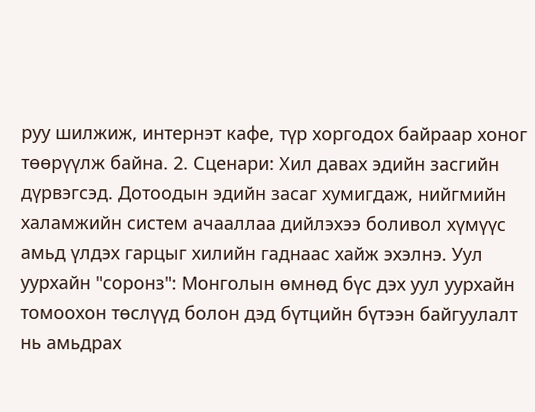руу шилжиж, интернэт кафе, түр хоргодох байраар хоног төөрүүлж байна. 2. Сценари: Хил давах эдийн засгийн дүрвэгсэд. Дотоодын эдийн засаг хумигдаж, нийгмийн халамжийн систем ачааллаа дийлэхээ боливол хүмүүс амьд үлдэх гарцыг хилийн гаднаас хайж эхэлнэ. Уул уурхайн "соронз": Монголын өмнөд бүс дэх уул уурхайн томоохон төслүүд болон дэд бүтцийн бүтээн байгуулалт нь амьдрах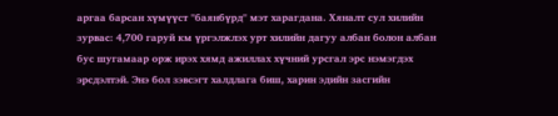аргаа барсан хүмүүст "баянбүрд" мэт харагдана. Хяналт сул хилийн зурвас: 4,700 гаруй км үргэлжлэх урт хилийн дагуу албан болон албан бус шугамаар орж ирэх хямд ажиллах хүчний урсгал эрс нэмэгдэх эрсдэлтэй. Энэ бол зэвсэгт халдлага биш, харин эдийн засгийн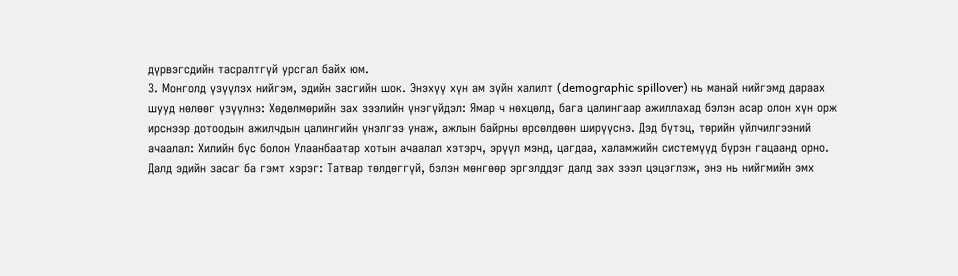дүрвэгсдийн тасралтгүй урсгал байх юм.
3. Монголд үзүүлэх нийгэм, эдийн засгийн шок. Энэхүү хүн ам зүйн халилт (demographic spillover) нь манай нийгэмд дараах шууд нөлөөг үзүүлнэ: Хөдөлмөрийн зах зээлийн үнэгүйдэл: Ямар ч нөхцөлд, бага цалингаар ажиллахад бэлэн асар олон хүн орж ирснээр дотоодын ажилчдын цалингийн үнэлгээ унаж, ажлын байрны өрсөлдөөн ширүүснэ. Дэд бүтэц, төрийн үйлчилгээний ачаалал: Хилийн бүс болон Улаанбаатар хотын ачаалал хэтэрч, эрүүл мэнд, цагдаа, халамжийн системүүд бүрэн гацаанд орно. Далд эдийн засаг ба гэмт хэрэг: Татвар төлдөггүй, бэлэн мөнгөөр эргэлддэг далд зах зээл цэцэглэж, энэ нь нийгмийн эмх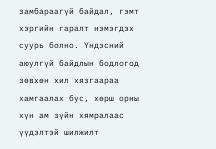замбараагүй байдал, гэмт хэргийн гаралт нэмэгдэх суурь болно. Үндэсний аюулгүй байдлын бодлогод зөвхөн хил хязгаараа хамгаалах бус, хөрш орны хүн ам зүйн хямралаас үүдэлтэй шилжилт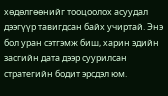хөдөлгөөнийг тооцоолох асуудал дээгүүр тавигдсан байх учиртай. Энэ бол уран сэтгэмж биш, харин эдийн засгийн дата дээр суурилсан стратегийн бодит эрсдэл юм.